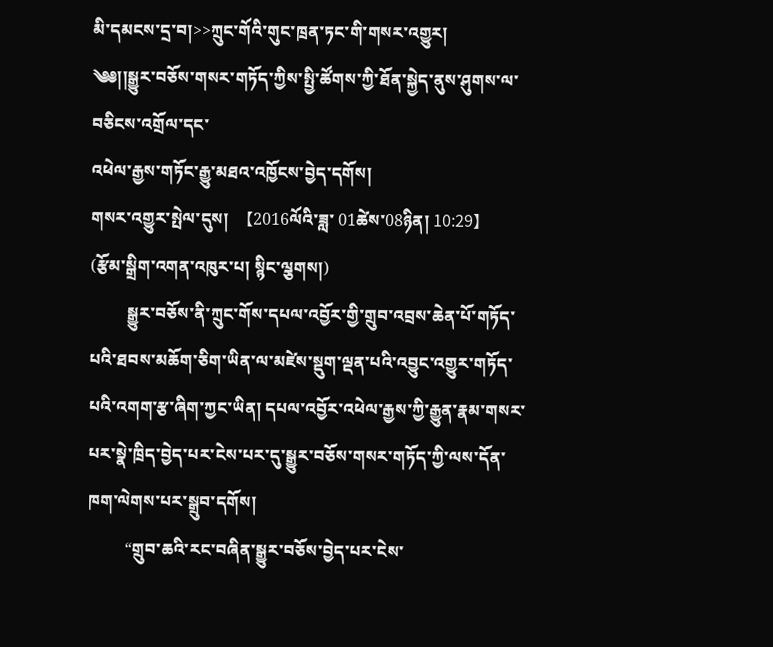མི་དམངས་དྲ་བ།>>ཀྲུང་གོའི་གུང་ཁྲན་ཏང་གི་གསར་འགྱུར།
༄༅།།སྒྱུར་བཅོས་གསར་གཏོད་ཀྱིས་སྤྱི་ཚོགས་ཀྱི་ཐོན་སྐྱེད་ནུས་ཤུགས་ལ་བཅིངས་འགྲོལ་དང་
འཕེལ་རྒྱས་གཏོང་རྒྱུ་མཐའ་འཁྱོངས་བྱེད་དགོས།
གསར་འགྱུར་སྤེལ་དུས།  【2016ལོའི་ཟླ་ 01ཚེས་08ཉིན། 10:29】   (རྩོམ་སྒྲིག་འགན་འཁུར་པ། སྙིང་ལྕགས།)
         སྒྱུར་བཅོས་ནི་ཀྲུང་གོས་དཔལ་འབྱོར་གྱི་གྲུབ་འབྲས་ཆེན་པོ་གཏོད་པའི་ཐབས་མཆོག་ཅིག་ཡིན་ལ་མཛེས་སྡུག་ལྡན་པའི་འབྱུང་འགྱུར་གཏོད་པའི་འགག་རྩ་ཞིག་ཀྱང་ཡིན། དཔལ་འབྱོར་འཕེལ་རྒྱས་ཀྱི་རྒྱུན་རྣམ་གསར་པར་སྣེ་ཁྲིད་བྱེད་པར་ངེས་པར་དུ་སྒྱུར་བཅོས་གསར་གཏོད་ཀྱི་ལས་དོན་ཁག་ལེགས་པར་སྒྲུབ་དགོས།
         “གྲུབ་ཆའི་རང་བཞིན་སྒྱུར་བཅོས་བྱེད་པར་ངེས་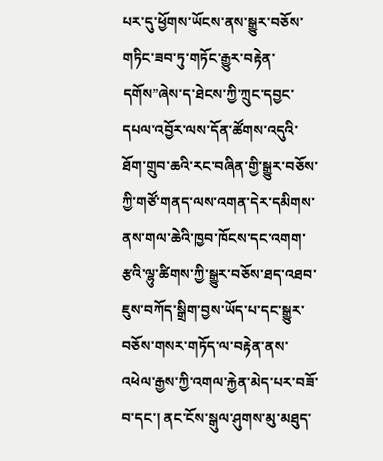པར་དུ་ཕྱོགས་ཡོངས་ནས་སྒྱུར་བཅོས་གཏིང་ཟབ་ཏུ་གཏོང་རྒྱུར་བརྟེན་དགོས”ཞེས་ད་ཐེངས་ཀྱི་ཀྲུང་དབྱང་དཔལ་འབྱོར་ལས་དོན་ཚོགས་འདུའི་ཐོག་གྲུབ་ཆའི་རང་བཞིན་གྱི་སྒྱུར་བཅོས་ཀྱི་གཙོ་གནད་ལས་འགན་དེར་དམིགས་ནས་གལ་ཆེའི་ཁྱབ་ཁོངས་དང་འགག་རྩའི་ལྷུ་ཚིགས་ཀྱི་སྒྱུར་བཅོས་ཐད་འཐབ་ཇུས་བཀོད་སྒྲིག་བྱས་ཡོད་པ་དང་སྒྱུར་བཅོས་གསར་གཏོད་ལ་བརྟེན་ནས་འཕེལ་རྒྱས་ཀྱི་འགལ་རྐྱེན་མེད་པར་བཟོ་བ་དང་། ནང་ངོས་སྒུལ་ཤུགས་མུ་མཐུད་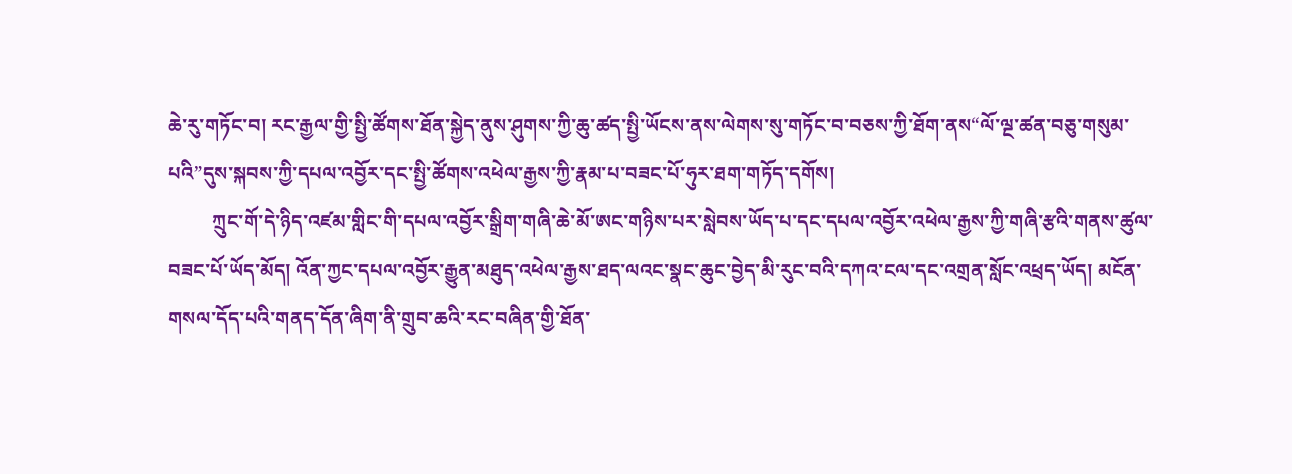ཆེ་རུ་གཏོང་བ། རང་རྒྱལ་གྱི་སྤྱི་ཚོགས་ཐོན་སྐྱེད་ནུས་ཤུགས་ཀྱི་ཆུ་ཚད་སྤྱི་ཡོངས་ནས་ལེགས་སུ་གཏོང་བ་བཅས་ཀྱི་ཐོག་ནས“ལོ་ལྔ་ཚན་བཅུ་གསུམ་པའི”དུས་སྐབས་ཀྱི་དཔལ་འབྱོར་དང་སྤྱི་ཚོགས་འཕེལ་རྒྱས་ཀྱི་རྣམ་པ་བཟང་པོ་ཧུར་ཐག་གཏོད་དགོས།
         ཀྲུང་གོ་དེ་ཉིད་འཛམ་གླིང་གི་དཔལ་འབྱོར་སྒྲིག་གཞི་ཆེ་མོ་ཨང་གཉིས་པར་སླེབས་ཡོད་པ་དང་དཔལ་འབྱོར་འཕེལ་རྒྱས་ཀྱི་གཞི་རྩའི་གནས་ཚུལ་བཟང་པོ་ཡོད་མོད། འོན་ཀྱང་དཔལ་འབྱོར་རྒྱུན་མཐུད་འཕེལ་རྒྱས་ཐད་ལའང་སྣང་ཆུང་བྱེད་མི་རུང་བའི་དཀའ་ངལ་དང་འགྲན་སློང་འཕྲད་ཡོད། མངོན་གསལ་དོད་པའི་གནད་དོན་ཞིག་ནི་གྲུབ་ཆའི་རང་བཞིན་གྱི་ཐོན་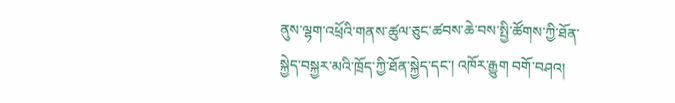ནུས་ལྷག་འཕྲོའི་གནས་ཚུལ་ཅུང་ཚབས་ཆེ་བས་སྤྱི་ཚོགས་ཀྱི་ཐོན་སྐྱེད་བསྐྱར་མའི་ཁྲོད་ཀྱི་ཐོན་སྐྱེད་དང་། འཁོར་རྒྱུག བགོ་བཤའ།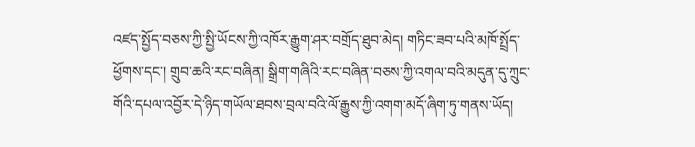འཛད་སྤྱོད་བཅས་ཀྱི་སྤྱི་ཡོངས་ཀྱི་འཁོར་རྒྱུག་ཤར་བགྲོད་ཐུབ་མེད། གཏིང་ཟབ་པའི་མཁོ་སྤྲོད་ཕྱོགས་དང་། གྲུབ་ཆའི་རང་བཞིན། སྒྲིག་གཞིའི་རང་བཞིན་བཅས་ཀྱི་འགལ་བའི་མདུན་དུ་ཀྲུང་གོའི་དཔལ་འབྱོར་དེ་ཉིད་གཡོལ་ཐབས་བྲལ་བའི་ལོ་རྒྱུས་ཀྱི་འགག་མདོ་ཞིག་ཏུ་གནས་ཡོད།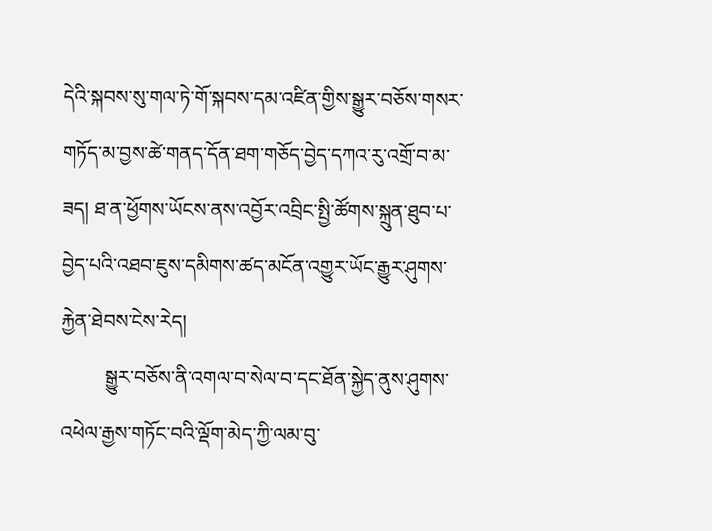དེའི་སྐབས་སུ་གལ་ཏེ་གོ་སྐབས་དམ་འཛིན་གྱིས་སྒྱུར་བཅོས་གསར་གཏོད་མ་བྱས་ཚེ་གནད་དོན་ཐག་གཅོད་བྱེད་དཀའ་རུ་འགྲོ་བ་མ་ཟད། ཐ་ན་ཕྱོགས་ཡོངས་ནས་འབྱོར་འབྲིང་སྤྱི་ཚོགས་སྐྲུན་ཐུབ་པ་བྱེད་པའི་འཐབ་ཇུས་དམིགས་ཚད་མངོན་འགྱུར་ཡོང་རྒྱུར་ཤུགས་རྐྱེན་ཐེབས་ངེས་རེད།
         སྒྱུར་བཅོས་ནི་འགལ་བ་སེལ་བ་དང་ཐོན་སྐྱེད་ནུས་ཤུགས་འཕེལ་རྒྱས་གཏོང་བའི་ལྡོག་མེད་ཀྱི་ལམ་བུ་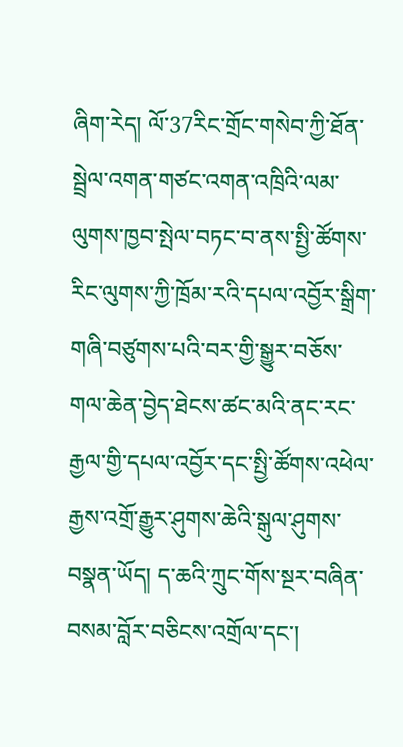ཞིག་རེད། ལོ་37རིང་གྲོང་གསེབ་ཀྱི་ཐོན་སྦྲེལ་འགན་གཙང་འགན་འཁྲིའི་ལམ་ལུགས་ཁྱབ་སྤེལ་བཏང་བ་ནས་སྤྱི་ཚོགས་རིང་ལུགས་ཀྱི་ཁྲོམ་རའི་དཔལ་འབྱོར་སྒྲིག་གཞི་བཙུགས་པའི་བར་གྱི་སྒྱུར་བཅོས་གལ་ཆེན་བྱེད་ཐེངས་ཚང་མའི་ནང་རང་རྒྱལ་གྱི་དཔལ་འབྱོར་དང་སྤྱི་ཚོགས་འཕེལ་རྒྱས་འགྲོ་རྒྱུར་ཤུགས་ཆེའི་སྒུལ་ཤུགས་བསྣན་ཡོད། ད་ཆའི་ཀྲུང་གོས་སྔར་བཞིན་བསམ་བློར་བཅིངས་འགྲོལ་དང་།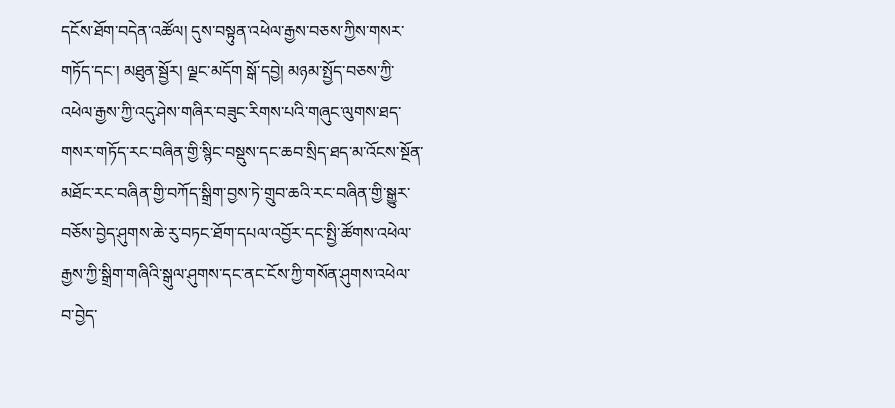དངོས་ཐོག་བདེན་འཚོལ། དུས་བསྟུན་འཕེལ་རྒྱས་བཅས་ཀྱིས་གསར་གཏོད་དང་། མཐུན་སྦྱོར། ལྗང་མདོག སྒོ་དབྱེ། མཉམ་སྤྱོད་བཅས་ཀྱི་འཕེལ་རྒྱས་ཀྱི་འདུ་ཤེས་གཞིར་བཟུང་རིགས་པའི་གཞུང་ལུགས་ཐད་གསར་གཏོད་རང་བཞིན་གྱི་སྙིང་བསྡུས་དང་ཆབ་སྲིད་ཐད་མ་འོངས་སྔོན་མཐོང་རང་བཞིན་གྱི་བཀོད་སྒྲིག་བྱས་ཏེ་གྲུབ་ཆའི་རང་བཞིན་གྱི་སྒྱུར་བཅོས་བྱེད་ཤུགས་ཆེ་རུ་བཏང་ཐོག་དཔལ་འབྱོར་དང་སྤྱི་ཚོགས་འཕེལ་རྒྱས་ཀྱི་སྒྲིག་གཞིའི་སྒུལ་ཤུགས་དང་ནང་ངོས་ཀྱི་གསོན་ཤུགས་འཕེལ་བ་བྱེད་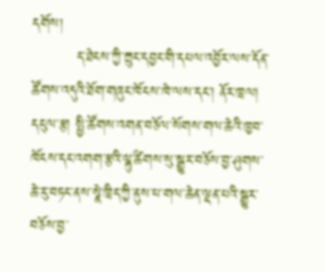དགོས།
         ད་ཐེངས་ཀྱི་ཀྲུང་དབྱང་གི་དཔལ་འབྱོར་ལས་དོན་ཚོགས་འདུའི་ཐོག་གཞུང་ཁོངས་ཁེ་ལས་དང་། ནོར་ཁྲལ། དངུལ་རྩ། སྤྱི་ཚོགས་འགན་བཅོལ་སོགས་གལ་ཆེའི་ཁྱབ་ཁོངས་དང་འགག་རྩའི་ལྷུ་ཚིགས་སུ་སྒྱུར་བཅོས་བྱ་ཤུགས་ཆེ་རུ་བཏང་ནས་སྣེ་ཁྲིད་ཀྱི་ནུས་པ་གལ་ཆེན་ལྡན་པའི་སྒྱུར་བཅོས་བྱ་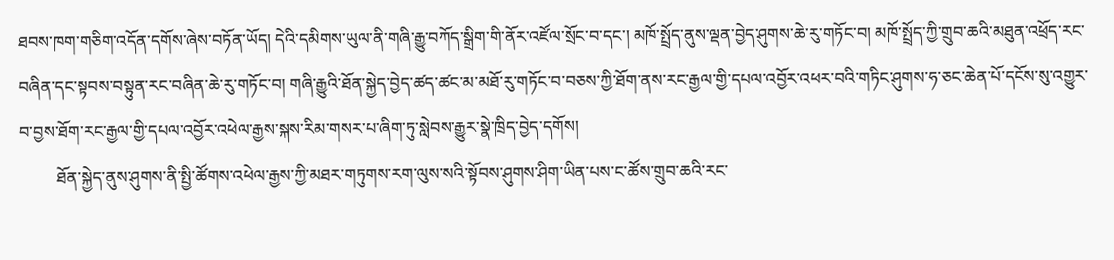ཐབས་ཁག་གཅིག་འདོན་དགོས་ཞེས་བཏོན་ཡོད། དེའི་དམིགས་ཡུལ་ནི་གཞི་རྒྱུ་བཀོད་སྒྲིག་གི་ནོར་འཛོལ་སྲོང་བ་དང་། མཁོ་སྤྲོད་ནུས་ལྡན་བྱེད་ཤུགས་ཆེ་རུ་གཏོང་བ། མཁོ་སྤྲོད་ཀྱི་གྲུབ་ཆའི་མཐུན་འཕྲོད་རང་བཞིན་དང་སྟབས་བསྟུན་རང་བཞིན་ཆེ་རུ་གཏོང་བ། གཞི་རྒྱུའི་ཐོན་སྐྱེད་བྱེད་ཚད་ཚང་མ་མཐོ་རུ་གཏོང་བ་བཅས་ཀྱི་ཐོག་ནས་རང་རྒྱལ་གྱི་དཔལ་འབྱོར་འཕར་བའི་གཏིང་ཤུགས་ཧ་ཅང་ཆེན་པོ་དངོས་སུ་འགྱུར་བ་བྱས་ཐོག་རང་རྒྱལ་གྱི་དཔལ་འབྱོར་འཕེལ་རྒྱས་སྐས་རིམ་གསར་པ་ཞིག་ཏུ་སླེབས་རྒྱུར་སྣེ་ཁྲིད་བྱེད་དགོས།
         ཐོན་སྐྱེད་ནུས་ཤུགས་ནི་སྤྱི་ཚོགས་འཕེལ་རྒྱས་ཀྱི་མཐར་གཏུགས་རག་ལུས་སའི་སྟོབས་ཤུགས་ཤིག་ཡིན་པས་ང་ཚོས་གྲུབ་ཆའི་རང་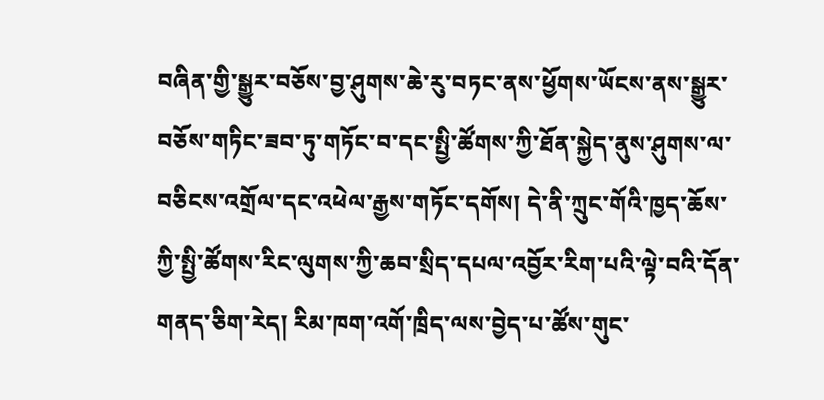བཞིན་གྱི་སྒྱུར་བཅོས་བྱ་ཤུགས་ཆེ་རུ་བཏང་ནས་ཕྱོགས་ཡོངས་ནས་སྒྱུར་བཅོས་གཏིང་ཟབ་ཏུ་གཏོང་བ་དང་སྤྱི་ཚོགས་ཀྱི་ཐོན་སྐྱེད་ནུས་ཤུགས་ལ་བཅིངས་འགྲོལ་དང་འཕེལ་རྒྱས་གཏོང་དགོས། དེ་ནི་ཀྲུང་གོའི་ཁྱད་ཆོས་ཀྱི་སྤྱི་ཚོགས་རིང་ལུགས་ཀྱི་ཆབ་སྲིད་དཔལ་འབྱོར་རིག་པའི་ལྟེ་བའི་དོན་གནད་ཅིག་རེད། རིམ་ཁག་འགོ་ཁྲིད་ལས་བྱེད་པ་ཚོས་གུང་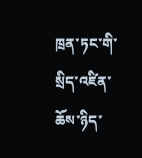ཁྲན་ཏང་གི་སྲིད་འཛིན་ཆོས་ཉིད་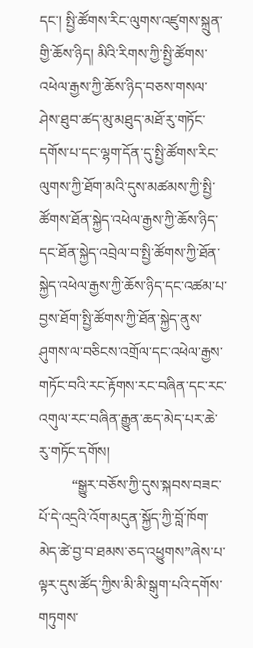དང་། སྤྱི་ཚོགས་རིང་ལུགས་འཛུགས་སྐྲུན་གྱི་ཆོས་ཉིད། མིའི་རིགས་ཀྱི་སྤྱི་ཚོགས་འཕེལ་རྒྱས་ཀྱི་ཆོས་ཉིད་བཅས་གསལ་ཤེས་ཐུབ་ཚད་མུ་མཐུད་མཐོ་རུ་གཏོང་དགོས་པ་དང་ལྷག་དོན་དུ་སྤྱི་ཚོགས་རིང་ལུགས་ཀྱི་ཐོག་མའི་དུས་མཚམས་ཀྱི་སྤྱི་ཚོགས་ཐོན་སྐྱེད་འཕེལ་རྒྱས་ཀྱི་ཆོས་ཉིད་དང་ཐོན་སྐྱེད་འབྲེལ་བ་སྤྱི་ཚོགས་ཀྱི་ཐོན་སྐྱེད་འཕེལ་རྒྱས་ཀྱི་ཆོས་ཉིད་དང་འཚམ་པ་བྱས་ཐོག་སྤྱི་ཚོགས་ཀྱི་ཐོན་སྐྱེད་ནུས་ཤུགས་ལ་བཅིངས་འགྲོལ་དང་འཕེལ་རྒྱས་གཏོང་བའི་རང་རྟོགས་རང་བཞིན་དང་རང་འགུལ་རང་བཞིན་རྒྱུན་ཆད་མེད་པར་ཆེ་རུ་གཏོང་དགོས།
         “སྒྱུར་བཅོས་ཀྱི་དུས་སྐབས་བཟང་པོ་དེ་འདྲའི་འོག་མདུན་སྐྱོད་ཀྱི་བློ་ཁོག་མེད་ཚེ་བྱ་བ་ཐམས་ཅད་འཕྱུགས”ཞེས་པ་ལྟར་དུས་ཚོད་ཀྱིས་མི་མི་སྒུག་པའི་དགོས་གཏུགས་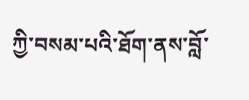ཀྱི་བསམ་པའི་ཐོག་ནས་བློ་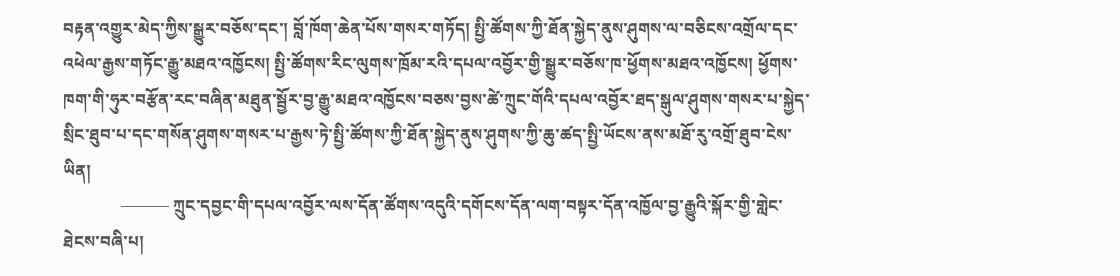བརྟན་འགྱུར་མེད་ཀྱིས་སྒྱུར་བཅོས་དང་། བློ་ཁོག་ཆེན་པོས་གསར་གཏོད། སྤྱི་ཚོགས་ཀྱི་ཐོན་སྐྱེད་ནུས་ཤུགས་ལ་བཅིངས་འགྲོལ་དང་འཕེལ་རྒྱས་གཏོང་རྒྱུ་མཐའ་འཁྱོངས། སྤྱི་ཚོགས་རིང་ལུགས་ཁྲོམ་རའི་དཔལ་འབྱོར་གྱི་སྒྱུར་བཅོས་ཁ་ཕྱོགས་མཐའ་འཁྱོངས། ཕྱོགས་ཁག་གི་ཧུར་བརྩོན་རང་བཞིན་མཐུན་སྦྱོར་བྱ་རྒྱུ་མཐའ་འཁྱོངས་བཅས་བྱས་ཚེ་ཀྲུང་གོའི་དཔལ་འབྱོར་ཐད་སྒུལ་ཤུགས་གསར་པ་སྐྱེད་སྲིང་ཐུབ་པ་དང་གསོན་ཤུགས་གསར་པ་རྒྱས་ཏེ་སྤྱི་ཚོགས་ཀྱི་ཐོན་སྐྱེད་ནུས་ཤུགས་ཀྱི་ཆུ་ཚད་སྤྱི་ཡོངས་ནས་མཐོ་རུ་འགྲོ་ཐུབ་ངེས་ཡིན།
              ——— ཀྲུང་དབྱང་གི་དཔལ་འབྱོར་ལས་དོན་ཚོགས་འདུའི་དགོངས་དོན་ལག་བསྟར་དོན་འཁྱོལ་བྱ་རྒྱུའི་སྐོར་གྱི་གླེང་ཐེངས་བཞི་པ།